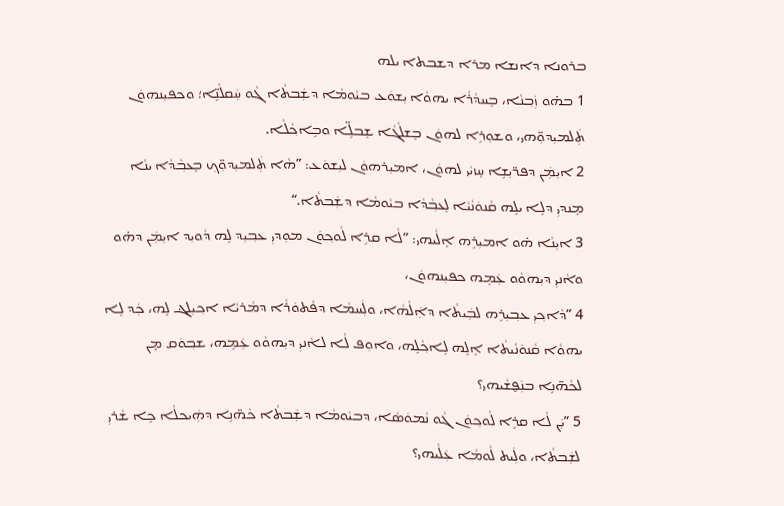ܒܪܘܢܐ ܕܐܢܫܐ ܡܪܐ ܕܫܒܬܐ ܝܠܗ
1 ܒܗ̇ܘ ܙܲܒ݂ܢܵܐ، ܒܸܚܕܵܪܵܐ ܝܗܘܵܐ ܝܼܫܘܿܥ ܒܝܵܘܡܵܐ ܕܫܲܒܬܵܐ ܓܵܘ ܚܲܩܠܵܢܹ̈ܐ؛ ܘܟܦܝܼܢܗܘܿܢ ܬܲܠܡܝܼܕܘܼ̈ܗܝ، ܘܫܘܼܪܹܐ ܠܗܘܿܢ ܒܸܫܠܵܓܵܐ ܫܸܒܠܹ̈ܐ ܘܒܹܐܟ݂ܵܠܵܐ.
2 ܐܝܼܡܲܢ ܕܦܪ̈ܝܼܫܹܐ ܚܸܙܝܵܝ ܠܗܘܿܢ، ܐܡܝܼܪܗܘܿܢ ܠܝܼܫܘܿܥ: ”ܗܵܐ ܬܲܠܡܝܼܕܘܼ̈ܟ݂ ܒܸܥܒ݂ܵܕܵܐ ܝܢܵܐ ܡܸܢܕܝܼ ܕܠܹܐ ܝܠܹܗ ܩܵܢܘܿܢܵܝܵܐ ܠܸܥܒ݂ܵܕܵܐ ܒܝܵܘܡܵܐ ܕܫܲܒܬܵܐ.“
3 ܐܝܼܢܵܐ ܗ̇ܘ ܐܡܝܼܪܹܗ ܐܸܠܵܝܗܝ: ”ܠܵܐ ܩܪܹܐ ܠܵܘܟ݂ܘܿܢ ܡܘܼܕܝܼ ܥܒ݂ܝܼܕ ܠܹܗ ܕܵܘܝܼܕ ܐܝܼܡܲܢ ܕܗ̇ܘ ܘܐܵܢܝܼ ܕܝܼܗܘܵܘ ܥܲܡܹܗ ܟܦܝܼܢܗܘܿܢ،
4 ”ܕܵܐܟ݂ܝܼ ܥܒ݂ܝܼܪܹܗ ܠܒܲܝܬܵܐ ܕܐܲܠܵܗܵܐ، ܘܠܲܚܡܵܐ ܕܦܵܬܘܿܪܵܐ ܕܡܵܪܝܵܐ ܐܟ݂ܝܼܠܔ ܠܹܗ، ܟܲܕ ܠܹܐ ܝܗܘܵܐ ܩܵܢܘܿܢܵܝܬܵܐ ܐܸܠܹܗ ܠܹܐܟ݂ܵܠܹܗ، ܘܐܘܼܦ ܠܵܐ ܠܐܵܢܝܼ ܕܝܼܗܘܵܘ ܥܲܡܹܗ، ܫܒ݂ܘܿܩ ܡ̣ܢ ܠܟܵܗ̈ܢܹܐ ܒܢܲܦ̮ܫܵܝܗܝ؟
5 ”ܝܲܢ ܠܵܐ ܩܪܹܐ ܠܵܘܟ݂ܘܿܢ ܓܵܘ ܢܵܡܘܿܣܵܐ، ܕܒܝܵܘܡܵܐ ܕܫܲܒܬܵܐ ܟܵܗ̈ܢܹܐ ܕܗܲܝܟܠܵܐ ܟܹܐ ܫܵܪܝܼ ܠܫܲܒܬܵܐ، ܘܠܲܝܬ ܠܵܘܡܵܐ ܥܲܠܵܝܗܝ؟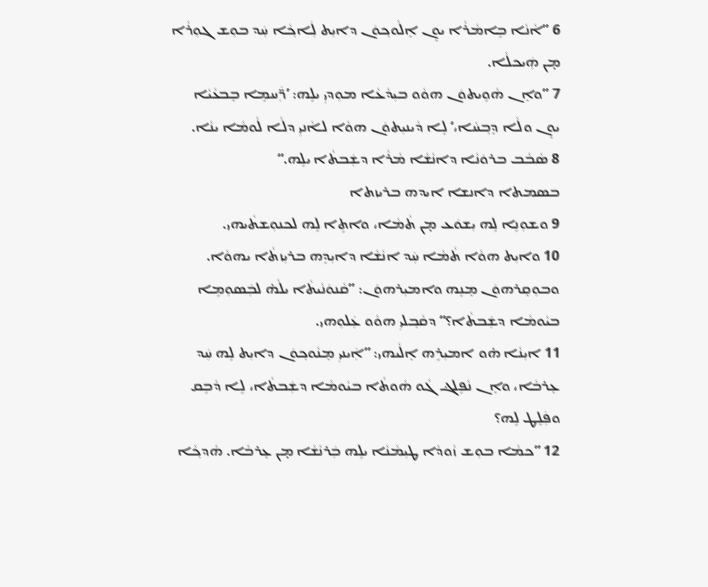6 ”ܐܵܢܵܐ ܒܹܐܡܵܪܵܐ ܝܘܸܢ ܐܸܠܵܘܟ݂ܘܿܢ ܕܐܝܼܬ ܠܲܐܟ݂ܵܐ ܚܲܕ ܒܘܼܫ ܓܘܼܪܵܐ ܡ̣ܢ ܗܲܝܟܠܵܐ.
7 ”ܘܐܸܢ ܗܵܘܹܝܬܘܿܢ ܗܘܵܘ ܒܝܼܕܵܥܵܐ ܡܘܼܕܝܼ ܝܠܹܗ: ’ܪ̈ܲܚܡܹܐ ܒܸܒܥܵܝܵܐ ܝܘܸܢ ܘܠܵܐ ܕܸܒ݂ܚܵܐ،‘ ܠܹܐ ܕܵܝܢܝܼܬܘܿܢ ܗܘܵܐ ܠܐܵܢܝܼ ܕܠܵܐ ܠܵܘܡܵܐ ܝܢܵܐ.
8 ܣܵܒܵܒ ܒܪܘܿܢܵܐ ܕܐܢܵܫܵܐ ܡܵܪܵܐ ܕܫܲܒܬܵܐ ܝܠܹܗ.“
ܒܣܡܬܐ ܕܐܢܫܐ ܐܝܕܗ ܒܪܝܙܬܐ
9 ܘܫܘܼܢܹܐ ܠܹܗ ܝܼܫܘܿܥ ܡ̣ܢ ܬܵܡܵܐ، ܘܐܬܹܐ ܠܹܗ ܠܟܢܘܼܫܬܵܝܗܝ.
10 ܘܐܝܼܬ ܗܘܵܐ ܬܵܡܵܐ ܚܲܕ ܐܢܵܫܵܐ ܕܐܝܼܕܹܗ ܒܪܝܼܙܬܵܐ ܝܗܘܵܐ. ܘܒܘܼܩܸܪܗܘܿܢ ܡܸܢܹܗ ܘܐܡܝܼܪܗܘܿܢ: ”ܩܵܢܘܿܢܵܝܬܵܐ ܝܠܵܗ̇ ܠܒܲܣܘܼܡܹܐ ܒܝܵܘܡܵܐ ܕܫܲܒܬܵܐ؟“ ܕܩܵܒ݂ܠܝܼ ܗܘܵܘ ܥܲܠܘܼܗܝ.
11 ܐܝܼܢܵܐ ܗ̇ܘ ܐܡܝܼܪܹܗ ܐܸܠܵܝܗܝ: ”ܐܲܝܢܝܼ ܡܸܢܵܘܟ݂ܘܿܢ ܕܐܝܼܬ ܠܹܗ ܚܲܕ ܥܸܪܒܵܐ، ܘܐܸܢ ܢܵܦܹܠܔ ܓܵܘ ܗܵܘܬܵܐ ܒܝܵܘܡܵܐ ܕܫܲܒܬܵܐ، ܠܹܐ ܕܵܒܹܩ ܘܦܲܠܸܛ ܠܹܗ؟
12 ”ܟܡܵܐ ܒܘܼܫ ܙܵܘܕܵܐ ܛܝܼܡܵܢܵܐ ܝܠܹܗ ܒܲܪܢܵܫܵܐ ܡ̣ܢ ܥܸܪܒܵܐ. ܗܵܕܟ݂ܵܐ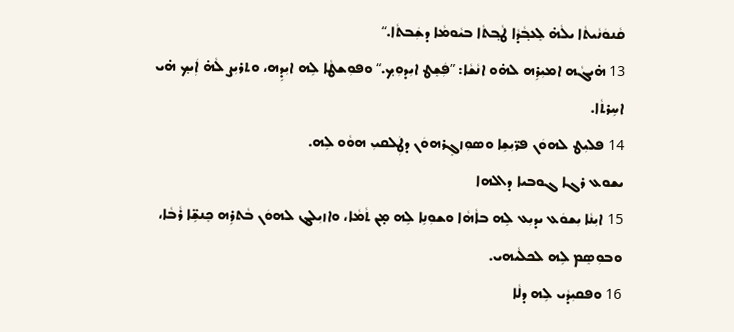ܩܵܢܘܿܢܵܝܬܵܐ ܝܠܵܗ̇ ܠܸܥܒ݂ܵܕܵܐ ܛܵܒ݂ܬܵܐ ܒܝܵܘܡܵܐ ܕܫܲܒܬܵܐ.“
13 ܗ̇ܝܓܵܗ ܐܡܝܼܪܹܗ ܠܗ̇ܘ ܐܢܵܫܵܐ: ”ܦܲܫܸܛ ܐܝܼܕܘܼܟ݂.“ ܘܦܘܼܫܛܵܐ ܠܹܗ ܐܝܼܕܹܗ، ܘܬܪܝܼܨ ܠܵܗ̇ ܐܲܝܟ݂ ܗ̇ܝ ܐܚܹܪܬܵܐ.
14 ܦܠܝܼܛ ܠܗܘܿܢ ܦܪ̈ܝܼܫܹܐ ܘܣܘܼܙܓܸܪܗܘܿܢ ܕܛܲܠܩܝܼ ܗܘܵܘ ܠܹܗ.
ܝܫܘܥ ܪܓܐ ܓܘܒܝܐ ܕܐܠܗܐ
15 ܐܝܼܢܵܐ ܝܼܫܘܿܥ ܝܕܝܼܥ ܠܹܗ ܒܐܵܗܵܐ ܘܫܘܼܢܹܐ ܠܹܗ ܡ̣ܢ ܬܵܡܵܐ، ܘܐܙܝܼܠܔ ܠܗܘܿܢ ܒܵܬܪܹܗ ܟܸܢܫܹ̈ܐ ܪܵܒܵܐ، ܘܒܘܼܣܸܡ ܠܹܗ ܠܟܠܵܝܗܝ.
16 ܘܦܩܝܼܕܵܝ ܠܹܗ ܕܠܵܐ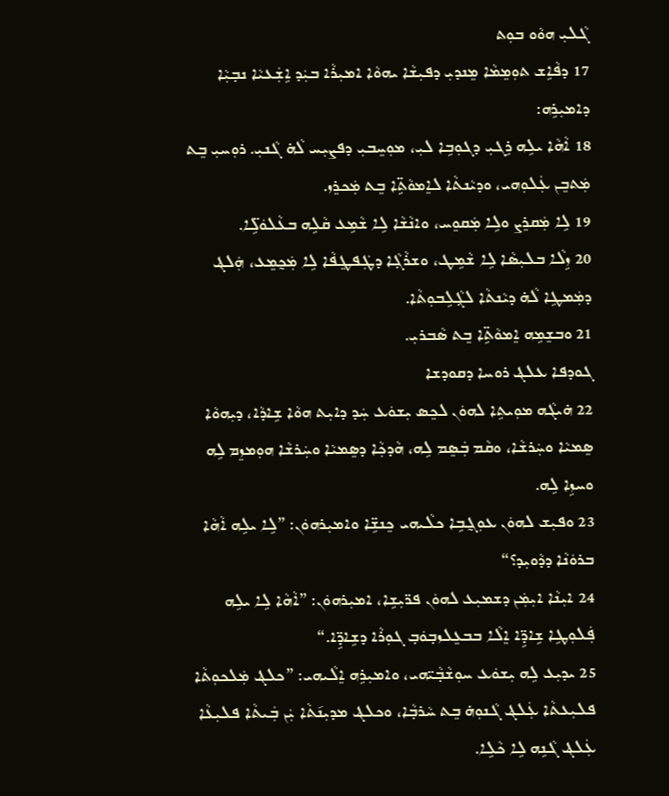ܓܵܠܝܼ ܗܘܵܘ ܒܘܼܬ
17 ܕܦܵܐܹܫ ܬܘܼܡܸܡܵܐ ܡܸܢܕܝܼ ܕܦܝܼܫܵܐ ܝܗܘܵܐ ܐܡܝܼܪܵܐ ܒܝܲܕ ܐܹܫܲܥܝܵܐ ܢܒ݂ܝܼܵܐ ܕܐܡܝܼܪܹܗ:
18 ܐܵܗܵܐ ܝܠܹܗ ܪܹܓܝܼ ܕܓܘܼܒܹܐ ܠܝܼ، ܡܘܼܚܸܒܝܼ ܕܦܨܝܼܚ ܠܵܗ̇ ܓܵܢܝܼ. ܪܘܼܚܝܼ ܒܸܬ ܡܲܬܒܸܢ ܥܲܠܘܼܗܝ، ܘܕܝܵܢܬܵܐ ܠܐܸܡܘܵܬܹ̈ܐ ܒܸܬ ܡܲܟܪܸܙ.
19 ܠܹܐ ܡܲܩܪܸܨ ܘܠܹܐ ܡܲܩܘܸܚ، ܘܐܢܵܫܵܐ ܠܹܐ ܫܵܡܹܥ ܩܵܠܹܗ ܒܥܵܠܘܿܠܹ̈ܐ.
20 ܙܹܠܵܐ ܒܠܝܼܣܵܐ ܠܹܐ ܫܵܡܹܛ، ܘܫܪܵܓ݂ܵܐ ܕܛܲܦܛܸܦܵܐ ܠܹܐ ܡܲܟ̰ܡܸܥ، ܗܲܠܔ ܕܡܲܡܛܹܐ ܠܵܗ̇ ܕܝܵܢܬܵܐ ܠܓ݂ܵܠܹܒܘܼܬܵܐ.
21 ܘܒܫܸܡܹܗ ܐܸܡܘܵܬܹ̈ܐ ܒܸܬ ܣܵܒܪܝܼ.
ܓܘܕܦܐ ܥܠܔ ܪܘܚܐ ܕܩܘܕܫܐ
22 ܗ̇ܝܓܵܗ ܡܘܼܝܬܹܐ ܠܗܘܿܢ ܠܟܸܣ ܝܼܫܘܿܥ ܚܲܕ ܕܐܝܼܬ ܗܘܵܐ ܫܹܐܕܵܐ، ܕܝܼܗܘܵܐ ܣܸܡܝܵܐ ܘܚܲܪܫܵܐ، ܘܩܵܡ ܒܲܣܸܡ ܠܹܗ، ܗܵܕܟ݂ܵܐ ܕܣܸܡܝܵܐ ܘܚܲܪܫܵܐ ܗܘܼܡܙܸܡ ܠܹܗ ܘܚܙܹܐ ܠܹܗ.
23 ܘܦܝܼܫ ܠܗܘܿܢ ܥܘܼܓ̰ܒܹܐ ܟܠܵܝܗܝ ܟܸܢܫܹ̈ܐ ܘܐܡܝܼܪܗܘܿܢ: ”ܠܹܐ ܝܠܹܗ ܐܵܗܵܐ ܒܪܘܿܢܵܐ ܕܕܵܘܝܼܕ؟“
24 ܐܝܼܢܵܐ ܐܝܼܡܲܢ ܕܫܡܝܼܥ ܠܗܘܿܢ ܦܪ̈ܝܼܫܹܐ، ܐܡܝܼܪܗܘܿܢ: ”ܐܵܗܵܐ ܠܹܐ ܝܠܹܗ ܦܲܠܘܼܛܹܐ ܫܹܐܕܹ̈ܐ ܐܸܠܵܐ ܒܒܥܸܠܙܒ݂ܘܿܒ݂ ܓܘܼܪܵܐ ܕܫܹܐܕܹ̈ܐ.“
25 ܝܕܝܼܥ ܠܹܗ ܝܼܫܘܿܥ ܚܘܼܫܵܒ݂ܵܝ̈ܗܝ، ܘܐܡܝܼܪܹܗ ܐܸܠܵܝܗܝ: ”ܟܠܔ ܡܲܠܟܘܼܬܵܐ ܦܠܝܼܥܬܵܐ ܥܲܠܔ ܓܵܢܘܼܗ̇ ܒܸܬ ܚܵܪܒ݂ܵܐ، ܘܟܠܔ ܡܕܝܼܢ݇ܬܵܐ ܝܲܢ ܒܲܝܬܵܐ ܦܠܝܼܥܵܐ ܥܲܠܔ ܓܵܢܹܗ ܠܹܐ ܟܵܠܹܐ.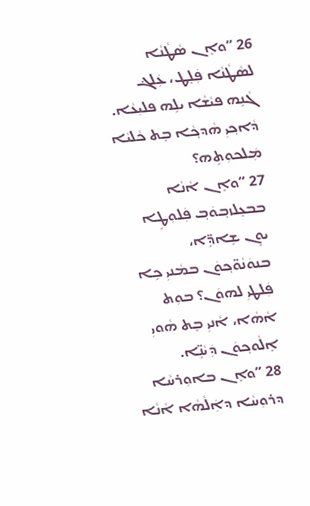26 ”ܘܐܸܢ ܣܵܛܵܢܵܐ ܠܣܵܛܵܢܵܐ ܦܲܠܸܛ، ܥܲܠܔ ܓܵܢܹܗ ܦܝܵܫܵܐ ܝܠܹܗ ܦܠܝܼܥܵܐ. ܕܵܐܟ݂ܝܼ ܗܵܕܟ݂ܵܐ ܒܸܬ ܟܵܠܝܵܐ ܡܲܠܟܘܼܬܹܗ؟
27 ”ܘܐܸܢ ܐܵܢܵܐ ܒܒܥܸܠܙܒ݂ܘܿܒ݂ ܦܲܠܘܼܛܹܐ ܝܘܸܢ ܫܹܐܕܹ̈ܐ، ܒܢܘܿܢܵܘ̈ܟ݂ܘܿܢ ܒܡܵܢܝܼ ܟܹܐ ܦܲܠܛܝܼ ܠܗܘܿܢ؟ ܒܘܼܬ ܐܵܗܵܐ، ܐܵܢܝܼ ܒܸܬ ܗܵܘܝܼ ܐܸܠܵܘܟ݂ܘܿܢ ܕܲܝܵܢܹ̈ܐ.
28 ”ܘܐܸܢ ܒܐܘܼܪܚܵܐ ܕܪܘܼܚܵܐ ܕܐܲܠܵܗܵܐ ܐܵܢܵܐ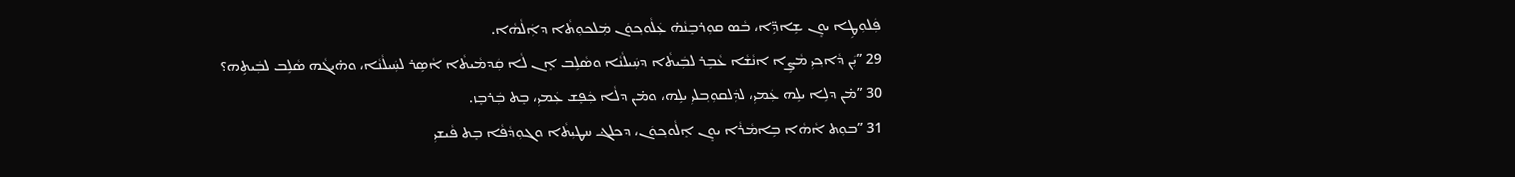ܦܲܠܘܼܛܹܐ ܝܘܸܢ ܫܹܐܕܹ̈ܐ، ܒܵܣ ܩܘܼܪܒܸܢܵܗ̇ ܥܲܠܵܘܟ݂ܘܿܢ ܡܲܠܟܘܼܬܵܐ ܕܐܲܠܵܗܵܐ.
29 ”ܝܲܢ ܕܵܐܟ݂ܝܼ ܡܵܨܹܐ ܐܢܵܫܵܐ ܥܵܒܹܪ ܠܒܲܝܬܵܐ ܕܚܲܝܠܵܢܵܐ ܘܣܵܠܹܒ ܐܸܢ ܠܵܐ ܩܲܕܡܵܝܬܵܐ ܐܵܣܹܪ ܠܚܲܝܠܵܢܵܐ، ܘܗ̇ܝܓܵܗ ܣܵܠܹܒ ܠܒܲܝܬܹܗ؟
30 ”ܡ̇ܢ ܕܠܹܐ ܝܠܹܗ ܥܲܡܝܼ، ܠܕܲܠܩܘܼܒ݂ܠܝܼ ܝܠܹܗ، ܘܡ̇ܢ ܕܠܵܐ ܟܲܦܸܫ ܥܲܡܝܼ، ܒܸܬ ܒܲܪܒܸܙ.
31 ”ܒܘܼܬ ܐܵܗܵܐ ܒܹܐܡܵܪܵܐ ܝܘܸܢ ܐܸܠܵܘܟ݂ܘܿܢ، ܕܟܠܔ ܚܛܝܼܬܵܐ ܘܓܘܼܕܵܦܵܐ ܒܸܬ ܦܵܝܫܝܼ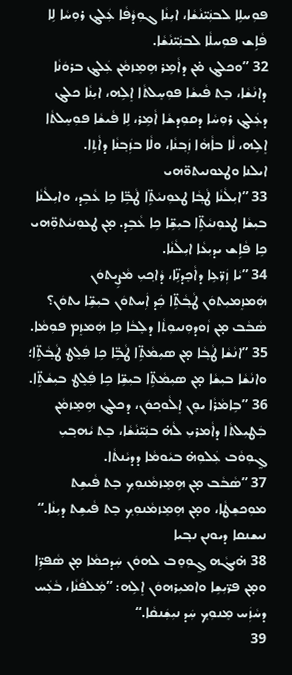ܦܘܼܚܠܹܐ ܠܒܢܲܝ̈ܢܵܫܵܐ، ܐܝܼܢܵܐ ܓܘܼܕܵܦܵܐ ܥܲܠܔ ܪܘܼܚܵܐ ܠܹܐ ܦܵܐܹܫ ܦܘܼܚܠܵܐ ܠܒܢܲܝ̈ܢܵܫܵܐ.
32 ”ܘܟܠܔ ܡ̇ܢ ܕܐܵܡܹܪ ܗܹܡܸܙܡܵܢ ܥܲܠܔ ܒܪܘܿܢܵܐ ܕܐܢܵܫܵܐ، ܒܸܬ ܦܵܝܫܵܐ ܦܘܼܚܸܠܬܵܐ ܐܸܠܹܗ، ܐܝܼܢܵܐ ܟܠܔ ܕܥܲܠܔ ܪܘܼܚܵܐ ܕܩܘܼܕܫܵܐ ܐܵܡܹܪ، ܠܹܐ ܦܵܝܫܵܐ ܦܘܼܚܸܠܬܵܐ ܐܸܠܹܗ، ܠܵܐ ܒܐܵܗܵܐ ܙܲܒ݂ܢܵܐ، ܘܠܵܐ ܒܙܲܒ݂ܢܵܐ ܕܐܵܬܹܐ.
ܐܝܠܢܐ ܘܛܥܘܢܝܬܘ̈ܗܝ
33 ”ܐܝܼܠܵܢܵܐ ܛܵܒ݂ܵܐ ܛܥܘܼܢܝܵܬܹ̈ܐ ܛܵܒܹ̈ܐ ܟܹܐ ܥܵܒܹܕ، ܘܐܝܼܠܵܢܵܐ ܒܝܼܫܵܐ ܛܥܘܼܢܝܵܬܹ̈ܐ ܒܝܼܫܹ̈ܐ ܟܹܐ ܥܵܒܹܕ. ܡ̣ܢ ܛܥܘܼܢܝܵܬܘܼ̈ܗܝ ܟܹܐ ܦܵܐܹܫ ܝܕܝܼܥܵܐ ܐܝܼܠܵܢܵܐ.
34 ”ܝܵܐ ܙܲܪ̈ܥܹܐ ܕܐܵܟܸܕܢܹ̈ܐ، ܕܵܐܟ݂ܝܼ ܡܵܨܹܝܬܘܿܢ ܗܲܡܙܸܡܝܼܬܘܿܢ ܛܵܒ݂ܵܬܹ̈ܐ ܟܲܕ ܐܲܚܬܘܿܢ ܒܝܼܫܹ̈ܐ ܝܬܘܿܢ؟ ܣܵܒܵܒ ܡ̣ܢ ܙܵܘܕܘܼܢܝܘܼܬܵܐ ܕܠܸܒܵܐ ܟܹܐ ܗܲܡܙܸܡ ܦܘܼܡܵܐ.
35 ”ܐܢܵܫܵܐ ܛܵܒ݂ܵܐ ܡ̣ܢ ܣܝܼܡܵܬܹ̈ܐ ܛܵܒܹ̈ܐ ܟܹܐ ܦܲܠܸܛ ܛܵܒ݂ܵܬܹ̈ܐ؛ ܘܐܢܵܫܵܐ ܒܝܼܫܵܐ ܡ̣ܢ ܣܝܼܡܵܬܹ̈ܐ ܒܝܼܫܹ̈ܐ ܟܹܐ ܦܲܠܸܛ ܒܝܼܫܵܬܹ̈ܐ.
36 ”ܒܹܐܡܵܪܵܐ ܝܘܸܢ ܐܸܠܵܘܟ݂ܘܿܢ، ܕܟܠܔ ܗܹܡܸܙܡܵܢ ܒܲܛܝܼܠܬܵܐ ܕܐܵܡܪܝܼ ܠܵܗ̇ ܒܢܲܝ̈ܢܵܫܵܐ، ܒܸܬ ܝܵܗܒ݂ܝܼ ܓ̰ܘܼܘܵܒ ܥܲܠܘܼܗ̇ ܒܝܵܘܡܵܐ ܕܕܝܵܢܬܵܐ.
37 ”ܣܵܒܵܒ ܡ̣ܢ ܗܹܡܸܙܡܵܢܘܼܟ݂ ܒܸܬ ܦܵܝܫܹܬ ܡܘܼܟܫܸܛܵܐ، ܘܡ̣ܢ ܗܹܡܸܙܡܵܢܘܼܟ݂ ܒܸܬ ܦܵܝܫܹܬ ܕܝܼܢܵܐ.“
ܢܝܫܢܩܐ ܕܝܘܢܢ ܢܒ݂ܝܐ
38 ܗ̇ܝܓܵܗ ܓ̰ܘܼܘܸܒ ܠܗܘܿܢ ܚܲܕܟܡܵܐ ܡ̣ܢ ܣܵܦܪܹ̈ܐ ܘܡ̣ܢ ܦܪ̈ܝܼܫܹܐ ܘܐܡܝܼܪܗܘܿܢ ܐܸܠܹܗ: ”ܡܲܠܦܵܢܵܐ، ܒܵܥܲܚ ܕܚܵܙܲܚ ܡܸܢܘܼܟ݂ ܚܲܕ ܢܝܼܫܲܢܩܵܐ.“
39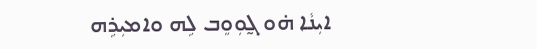ܐܝܼܢܵܐ ܗ̇ܘ ܓ̰ܘܼܘܸܒ ܠܹܗ ܘܐܡܝܼܪܹܗ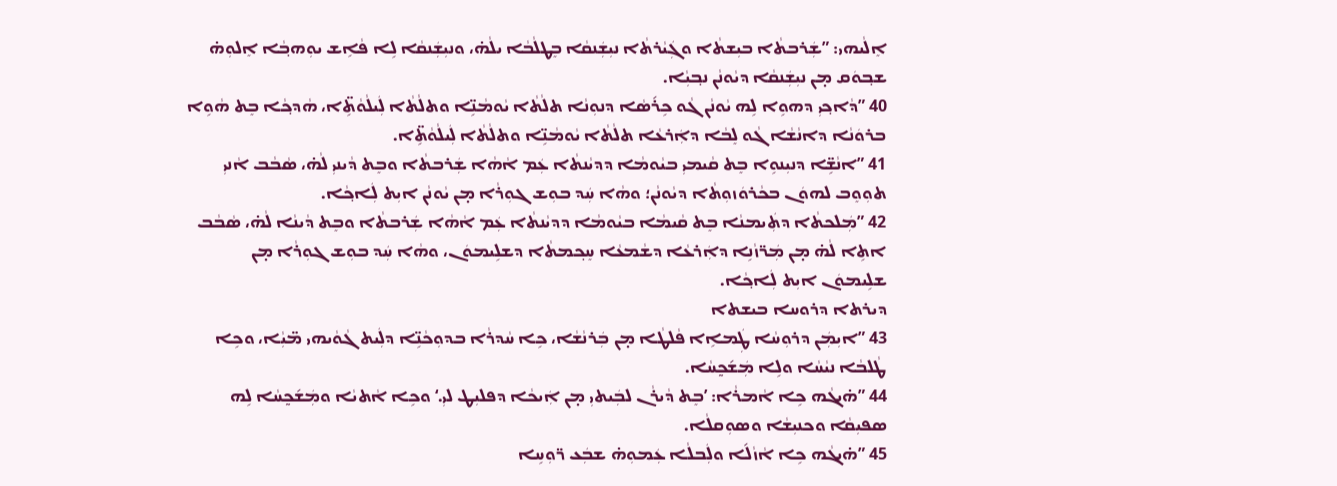ܐܸܠܵܝܗܝ: ”ܫܲܪܒܬܵܐ ܒܝܼܫܬܵܐ ܘܓܲܝܵܪܬܵܐ ܢܝܼܫܲܢܩܵܐ ܒܸܛܠܵܒܵܐ ܝܠܵܗ̇، ܘܢܝܼܫܲܢܩܵܐ ܠܹܐ ܦܵܐܹܫ ܝܘܼܗܒ݂ܵܐ ܐܸܠܘܼܗ̇ ܫܒ݂ܘܿܩ ܡ̣ܢ ܢܝܼܫܲܢܩܵܐ ܕܝܵܘܢܵܢ ܢܒ݂ܝܼܵܐ.
40 ”ܕܵܐܟ݂ܝܼ ܕܗܘܹܐ ܠܹܗ ܝܵܘܢܵܢ ܓܵܘ ܟܹܪ݇ܣܵܐ ܕܢܘܼܢܵܐ ܬܠܵܬܵܐ ܝܵܘܡܵܢܹ̈ܐ ܘܬܠܵܬܵܐ ܠܲܝܠܵܘܵܬܹ̈ܐ، ܗܵܕܟ݂ܵܐ ܒܸܬ ܗܵܘܹܐ ܒܪܘܿܢܵܐ ܕܐܢܵܫܵܐ ܓܵܘ ܠܸܒܵܐ ܕܐܲܪܥܵܐ ܬܠܵܬܵܐ ܝܵܘܡܵܢܹ̈ܐ ܘܬܠܵܬܵܐ ܠܲܝܠܵܘܵܬܹ̈ܐ.
41 ”ܐܢܵܫܹ̈ܐ ܕܢܝܼܢܘܹܐ ܒܸܬ ܩܵܝܡܝܼ ܒܝܵܘܡܵܐ ܕܕܝܵܢܬܵܐ ܥܲܡ ܐܵܗܵܐ ܫܲܪܒܬܵܐ ܘܒܸܬ ܕܵܝܢܝܼ ܠܵܗ̇، ܣܵܒܵܒ ܐܵܢܝܼ ܬܘܼܘܸܒ ܠܗܘܿܢ ܒܟܵܪܘܿܙܘܼܬܵܐ ܕܝܵܘܢܵܢ؛ ܘܗܵܐ ܚܲܕ ܒܘܼܫ ܓܘܼܪܵܐ ܡ̣ܢ ܝܵܘܢܵܢ ܐܝܼܬ ܠܲܐܟ݂ܵܐ.
42 ”ܡܲܠܟܬܵܐ ܕܬܲܝܡܢܵܐ ܒܸܬ ܩܵܝܡܵܐ ܒܝܵܘܡܵܐ ܕܕܝܵܢܬܵܐ ܥܲܡ ܐܵܗܵܐ ܫܲܪܒܬܵܐ ܘܒܸܬ ܕܵܝܢܵܐ ܠܵܗ̇، ܣܵܒܵܒ ܐܬܹܐ ܠܵܗ̇ ܡ̣ܢ ܡܲܪ̈ܙܵܢܹܐ ܕܐܲܪܥܵܐ ܕܫܵܡܥܵܐ ܚܸܟ݂ܡܬܵܐ ܕܫܠܹܝܡܘܿܢ، ܘܗܵܐ ܚܲܕ ܒܘܼܫ ܓܘܼܪܵܐ ܡ̣ܢ ܫܠܹܝܡܘܿܢ ܐܝܼܬ ܠܲܐܟ݂ܵܐ.
ܕܝܪܬܐ ܕܪܘܚܐ ܒܝܫܬܐ
43 ”ܐܝܼܡܲܢ ܕܪܘܼܚܵܐ ܛܲܡܐܹܐ ܦܵܠܛܵܐ ܡ̣ܢ ܒܲܪܢܵܫܵܐ، ܟܹܐ ܚܵܕܪܵܐ ܒܕܘܼܟܵܢܹ̈ܐ ܕܠܲܝܬ ܓܵܘܵܝܗܝ ܡ̈ܝܼܵܐ، ܘܟܹܐ ܛܵܠܒܵܐ ܢܝܵܚܵܐ ܘܠܹܐ ܡܲܫ݇ܟ̰ܚܵܐ.
44 ”ܗ̇ܝܓܵܗ ܟܹܐ ܐܵܡܪܵܐ: ’ܒܸܬ ܕܵܝܪܵܢ ܠܒܲܝܬܝܼ ܡ̣ܢ ܐܲܝܟܵܐ ܕܦܠܝܼܛ ܠܝܼ.‘ ܘܟܹܐ ܐܵܬܝܵܐ ܘܡܲܫ݇ܟ̰ܚܵܐ ܠܹܗ ܣܦܝܼܩܵܐ ܘܟܢܝܼܫܵܐ ܘܣܘܼܩܠܵܐ.
45 ”ܗ̇ܝܓܵܗ ܟܹܐ ܐܵܙܵܠ݇ܐ ܘܠܲܒܠܵܐ ܥܲܡܘܼܗ̇ ܫܒܲܥ ܪ̈ܘܼܚܹܐ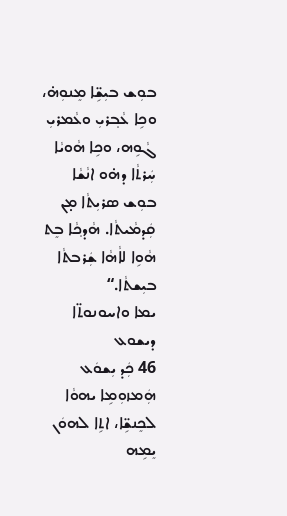ܒܘܼܫ ܒܝܼܫܹ̈ܐ ܡܸܢܘܼܗ̇، ܘܟܹܐ ܥܵܒ݂ܪܝܼ ܘܥܵܡܪܝܼ ܓܵܘܹܗ، ܘܟܹܐ ܗܵܘܝܵܐ ܚܲܪܬܵܐ ܕܗ̇ܘ ܐܢܵܫܵܐ ܒܘܼܫ ܣܪܝܼܬܵܐ ܡ̣ܢ ܩܲܕܡܵܝܬܵܐ. ܗܵܕܟ݂ܵܐ ܒܸܬ ܗܵܘܹܐ ܠܐܵܗܵܐ ܫܲܪܒܬܵܐ ܒܝܼܫܬܵܐ.“
ܝܡܐ ܘܐܚܘܢܘܬ̈ܐ ܕܝܫܘܥ
46 ܟܲܕ ܝܼܫܘܿܥ ܗܲܡܙܘܼܡܹܐ ܝܗܘܵܐ ܠܟܸܢܫܹ̈ܐ، ܐܬܹܐ ܠܗܘܿܢ ܝܸܡܹܗ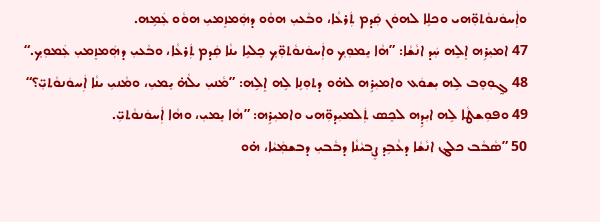ܘܐܲܚܘܿܢܘܵܬܘܼ̈ܗܝ ܘܟܠܹܐ ܠܗܘܿܢ ܩܲܕܡ ܬܲܪܥܵܐ، ܘܒܵܥܝܼ ܗܘܵܘ ܕܗܲܡܙܸܡܝܼ ܗܘܵܘ ܥܲܡܹܗ.
47 ܐܡܝܼܪܹܗ ܐܸܠܹܗ ܚܲܕ ܐܢܵܫܵܐ: ”ܗܵܐ ܝܸܡܘܼܟ݂ ܘܐܲܚܘܿܢܘܵܬܘܼ̈ܟ݂ ܟܸܠܝܹܐ ܝܢܵܐ ܩܲܕܡ ܬܲܪܥܵܐ، ܘܒܵܥܝܼ ܕܗܲܡܙܸܡܝܼ ܥܲܡܘܼܟ݂.“
48 ܓ̰ܘܼܘܸܒ ܠܹܗ ܝܼܫܘܿܥ ܘܐܡܝܼܪܹܗ ܠܗ̇ܘ ܕܬܘܼܢܹܐ ܠܹܗ ܐܸܠܹܗ: ”ܡܵܢܝܼ ܝܠܵܗ̇ ܝܸܡܝܼ، ܘܡܵܢܝܼ ܝܢܵܐ ܐܲܚܘܿܢܘܵܬܝܼ̈؟“
49 ܘܦܘܼܫܛܵܐ ܠܹܗ ܐܝܼܕܹܗ ܠܟܸܣ ܬܲܠܡܝܼܕܘܼ̈ܗܝ ܘܐܡܝܼܪܹܗ: ”ܗܵܐ ܝܸܡܝܼ، ܘܗܵܐ ܐܲܚܘܿܢܘܵܬܝܼ̈.
50 ”ܣܵܒܵܒ ܟܠܔ ܐܢܵܫܵܐ ܕܥܵܒܹܕ ܨܸܒ݂ܝܵܢܵܐ ܕܒܵܒܝܼ ܕܒܫܡܲܝܵܐ، ܗ̇ܘ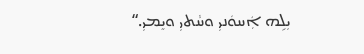ܝܼܠܹܗ ܐܲܚܘܿܢܝܼ ܘܚܵܬܝܼ ܘܝܸܡܝܼ.“